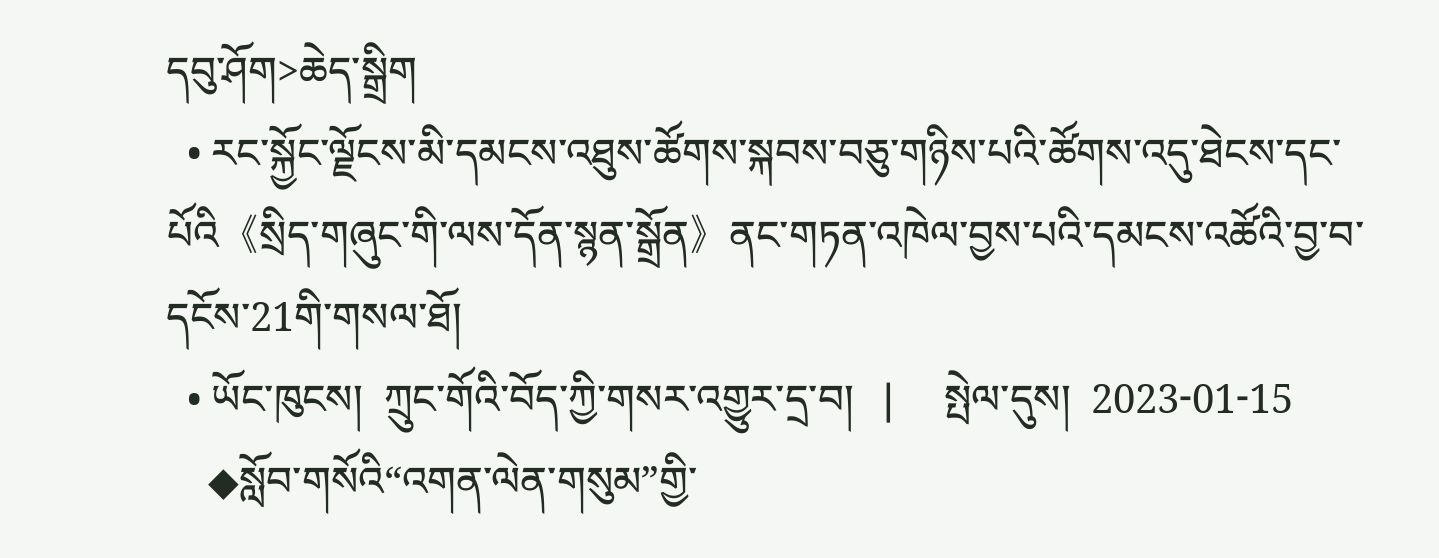དབུ་ཤོག>ཆེད་སྒྲིག
  • རང་སྐྱོང་ལྗོངས་མི་དམངས་འཐུས་ཚོགས་སྐབས་བཅུ་གཉིས་པའི་ཚོགས་འདུ་ཐེངས་དང་པོའི《སྲིད་གཞུང་གི་ལས་དོན་སྙན་སྒྲོན》ནང་གཏན་འཁེལ་བྱས་པའི་དམངས་འཚོའི་བྱ་བ་དངོས་21གི་གསལ་ཐོ།
  • ཡོང་ཁུངས།  ཀྲུང་གོའི་བོད་ཀྱི་གསར་འགྱུར་དྲ་བ།   |     སྤེལ་དུས།  2023-01-15
    ◆སློབ་གསོའི“འགན་ལེན་གསུམ”གྱི་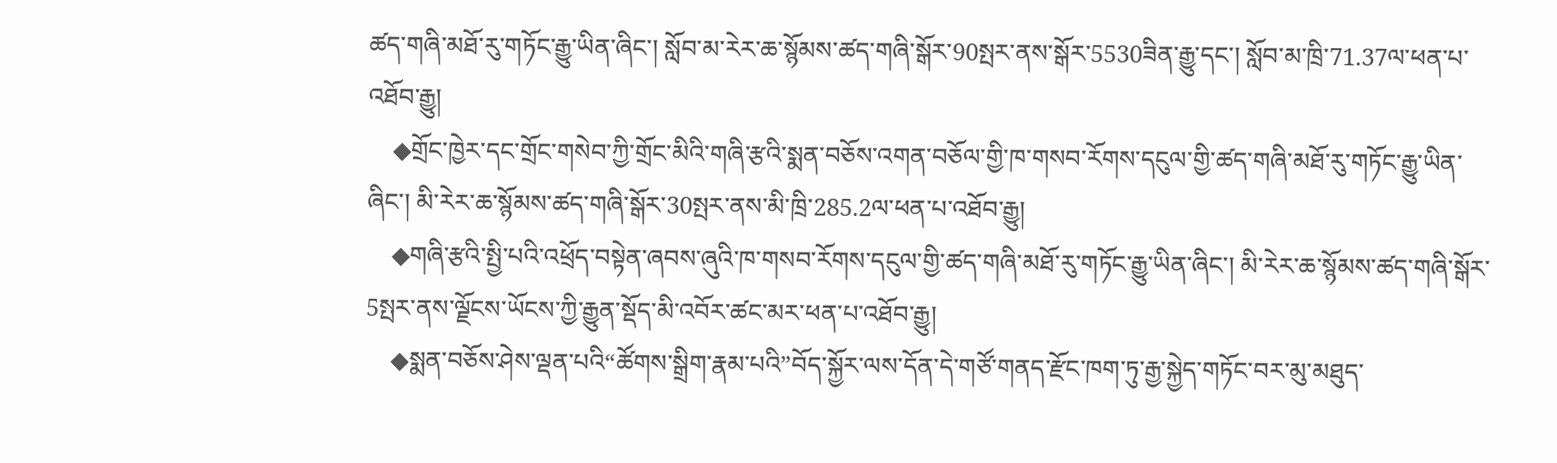ཚད་གཞི་མཐོ་རུ་གཏོང་རྒྱུ་ཡིན་ཞིང་། སློབ་མ་རེར་ཆ་སྙོམས་ཚད་གཞི་སྒོར་90སྤར་ནས་སྒོར་5530ཟིན་རྒྱུ་དང་། སློབ་མ་ཁྲི་71.37ལ་ཕན་པ་འཐོབ་རྒྱུ།
    ◆གྲོང་ཁྱེར་དང་གྲོང་གསེབ་ཀྱི་གྲོང་མིའི་གཞི་རྩའི་སྨན་བཅོས་འགན་བཅོལ་གྱི་ཁ་གསབ་རོགས་དངུལ་གྱི་ཚད་གཞི་མཐོ་རུ་གཏོང་རྒྱུ་ཡིན་ཞིང་། མི་རེར་ཆ་སྙོམས་ཚད་གཞི་སྒོར་30སྤར་ནས་མི་ཁྲི་285.2ལ་ཕན་པ་འཐོབ་རྒྱུ།
    ◆གཞི་རྩའི་སྤྱི་པའི་འཕྲོད་བསྟེན་ཞབས་ཞུའི་ཁ་གསབ་རོགས་དངུལ་གྱི་ཚད་གཞི་མཐོ་རུ་གཏོང་རྒྱུ་ཡིན་ཞིང་། མི་རེར་ཆ་སྙོམས་ཚད་གཞི་སྒོར་5སྤར་ནས་ལྗོངས་ཡོངས་ཀྱི་རྒྱུན་སྡོད་མི་འབོར་ཚང་མར་ཕན་པ་འཐོབ་རྒྱུ།
    ◆སྨན་བཅོས་ཤེས་ལྡན་པའི“ཚོགས་སྒྲིག་རྣམ་པའི”བོད་སྐྱོར་ལས་དོན་དེ་གཙོ་གནད་རྫོང་ཁག་ཏུ་རྒྱ་སྐྱེད་གཏོང་བར་མུ་མཐུད་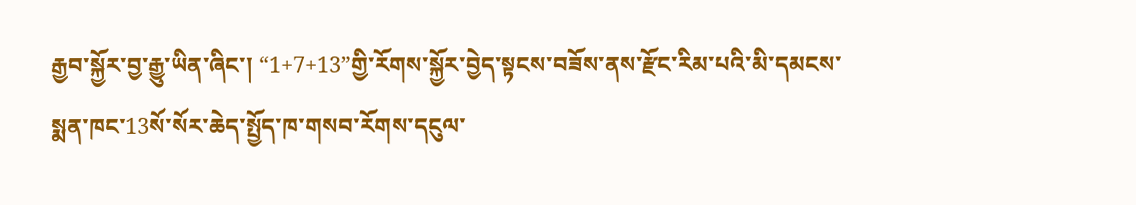རྒྱབ་སྐྱོར་བྱ་རྒྱུ་ཡིན་ཞིང་། “1+7+13”གྱི་རོགས་སྐྱོར་བྱེད་སྟངས་བཟོས་ནས་རྫོང་རིམ་པའི་མི་དམངས་སྨན་ཁང་13སོ་སོར་ཆེད་སྤྱོད་ཁ་གསབ་རོགས་དངུལ་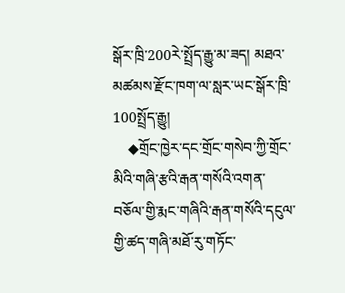སྒོར་ཁྲི་200རེ་སྤྲོད་རྒྱུ་མ་ཟད། མཐའ་མཚམས་རྫོང་ཁག་ལ་སླར་ཡང་སྒོར་ཁྲི་100སྤྲོད་རྒྱུ།
    ◆གྲོང་ཁྱེར་དང་གྲོང་གསེབ་ཀྱི་གྲོང་མིའི་གཞི་རྩའི་རྒན་གསོའི་འགན་བཅོལ་གྱི་རྨང་གཞིའི་རྒན་གསོའི་དངུལ་གྱི་ཚད་གཞི་མཐོ་རུ་གཏོང་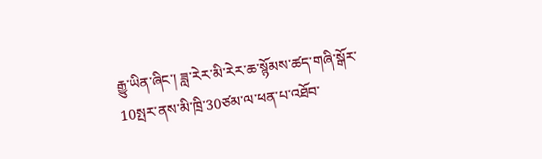རྒྱུ་ཡིན་ཞིང་། ཟླ་རེར་མི་རེར་ཆ་སྙོམས་ཚད་གཞི་སྒོར་10སྤར་ནས་མི་ཁྲི་30ཙམ་ལ་ཕན་པ་འཐོབ་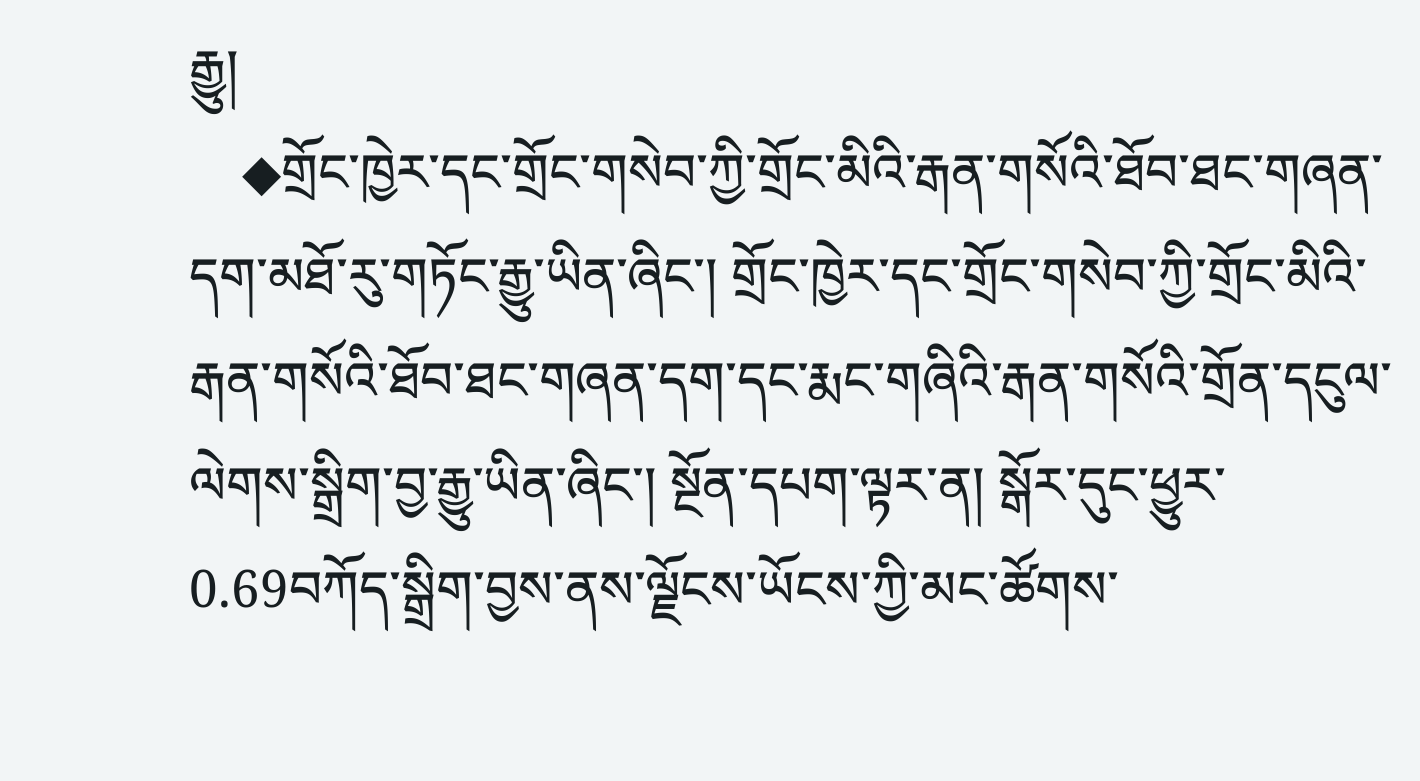རྒྱུ།
    ◆གྲོང་ཁྱེར་དང་གྲོང་གསེབ་ཀྱི་གྲོང་མིའི་རྒན་གསོའི་ཐོབ་ཐང་གཞན་དག་མཐོ་རུ་གཏོང་རྒྱུ་ཡིན་ཞིང་། གྲོང་ཁྱེར་དང་གྲོང་གསེབ་ཀྱི་གྲོང་མིའི་རྒན་གསོའི་ཐོབ་ཐང་གཞན་དག་དང་རྨང་གཞིའི་རྒན་གསོའི་གྲོན་དངུལ་ལེགས་སྒྲིག་བྱ་རྒྱུ་ཡིན་ཞིང་། སྔོན་དཔག་ལྟར་ན། སྒོར་དུང་ཕྱུར་0.69བཀོད་སྒྲིག་བྱས་ནས་ལྗོངས་ཡོངས་ཀྱི་མང་ཚོགས་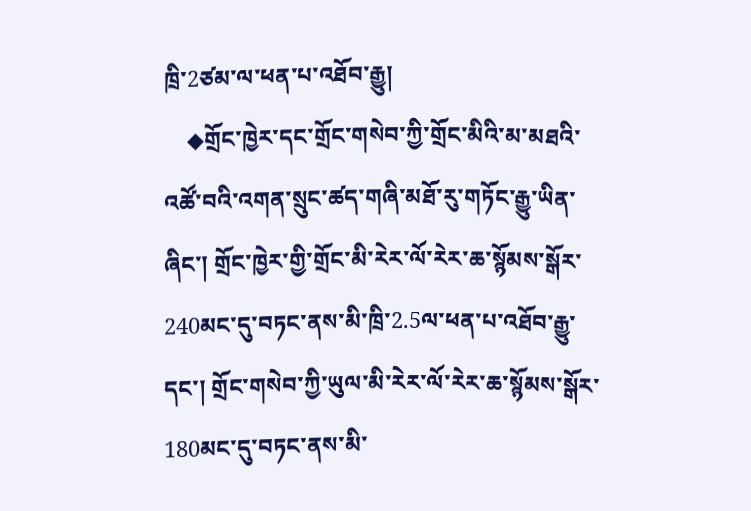ཁྲི་2ཙམ་ལ་ཕན་པ་འཐོབ་རྒྱུ།
    ◆གྲོང་ཁྱེར་དང་གྲོང་གསེབ་ཀྱི་གྲོང་མིའི་མ་མཐའི་འཚོ་བའི་འགན་སྲུང་ཚད་གཞི་མཐོ་རུ་གཏོང་རྒྱུ་ཡིན་ཞིང་། གྲོང་ཁྱེར་གྱི་གྲོང་མི་རེར་ལོ་རེར་ཆ་སྙོམས་སྒོར་240མང་དུ་བཏང་ནས་མི་ཁྲི་2.5ལ་ཕན་པ་འཐོབ་རྒྱུ་དང་། གྲོང་གསེབ་ཀྱི་ཡུལ་མི་རེར་ལོ་རེར་ཆ་སྙོམས་སྒོར་180མང་དུ་བཏང་ནས་མི་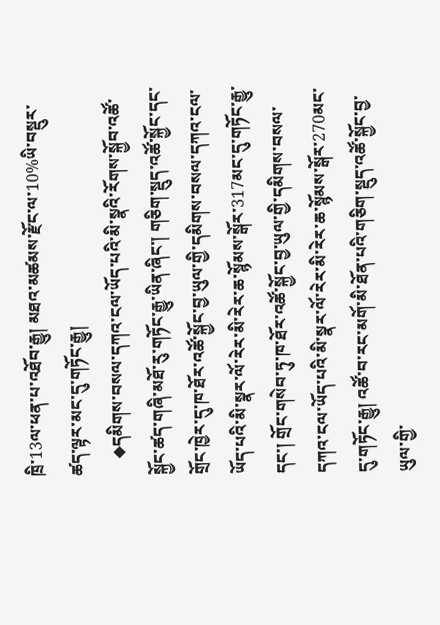ཁྲི་13ལ་ཕན་པ་འཐོབ་རྒྱུ། མཐའ་མཚམས་རྫོང་ལ་10%ཡི་བསྡུར་ཚད་ལྟར་མང་དུ་གཏོང་རྒྱུ།
    ◆དམིགས་བསལ་དཀའ་ངལ་ཡོད་པའི་མི་སྣའི་རོགས་སྐྱོབ་འཚོ་སྐྱོང་ཚད་གཞི་མཐོ་རུ་གཏོང་རྒྱུ་ཡིན་ཞིང་། གཅིག་སྡུད་འཚོ་སྐྱོང་དང་གྲོང་ཁྱེར་དུ་ཁ་ཐོར་འཚོ་སྐྱོང་བྱ་ཡུལ་གྱི་དམིགས་བསལ་དཀའ་ངལ་ཡོད་པའི་མི་སྣར་ལོ་རེར་མི་རེར་ཆ་སྙོམས་སྒོར་317མང་དུ་གཏོང་རྒྱུ་དང་། གྲོང་གསེབ་ཏུ་ཁ་ཐོར་འཚོ་སྐྱོང་བྱ་ཡུལ་གྱི་དམིགས་བསལ་དཀའ་ངལ་ཡོད་པའི་མི་སྣར་ལོ་རེར་མི་རེར་ཆ་སྙོམས་སྒོར་270མང་དུ་གཏོང་རྒྱུ། འཚོ་བ་རང་མགོ་མི་ཐོན་པའི་གཅིག་སྡུད་འཚོ་སྐྱོང་བྱ་ཡུལ་གྱི་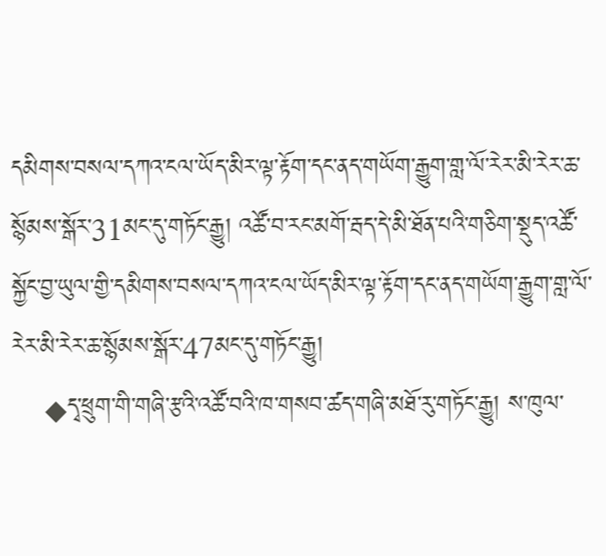དམིགས་བསལ་དཀའ་ངལ་ཡོད་མིར་ལྟ་རྟོག་དང་ནད་གཡོག་རྒྱུག་གླ་ལོ་རེར་མི་རེར་ཆ་སྙོམས་སྒོར་31མང་དུ་གཏོང་རྒྱུ། འཚོ་བ་རང་མགོ་རྦད་དེ་མི་ཐོན་པའི་གཅིག་སྡུད་འཚོ་སྐྱོང་བྱ་ཡུལ་གྱི་དམིགས་བསལ་དཀའ་ངལ་ཡོད་མིར་ལྟ་རྟོག་དང་ནད་གཡོག་རྒྱུག་གླ་ལོ་རེར་མི་རེར་ཆ་སྙོམས་སྒོར་47མང་དུ་གཏོང་རྒྱུ།
    ◆དྭ་ཕྲུག་གི་གཞི་རྩའི་འཚོ་བའི་ཁ་གསབ་ཚད་གཞི་མཐོ་རུ་གཏོང་རྒྱུ། ས་ཁུལ་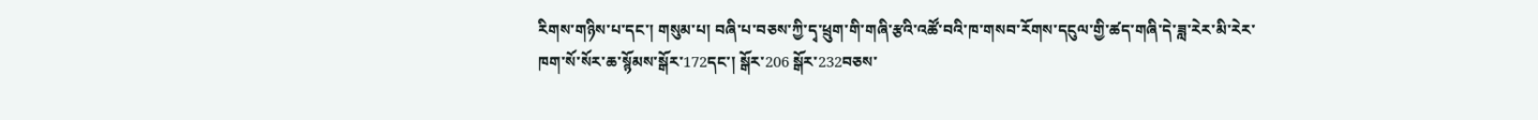རིགས་གཉིས་པ་དང་། གསུམ་པ། བཞི་པ་བཅས་ཀྱི་དྭ་ཕྲུག་གི་གཞི་རྩའི་འཚོ་བའི་ཁ་གསབ་རོགས་དངུལ་གྱི་ཚད་གཞི་དེ་ཟླ་རེར་མི་རེར་ཁག་སོ་སོར་ཆ་སྙོམས་སྒོར་172དང་། སྒོར་206 སྒོར་232བཅས་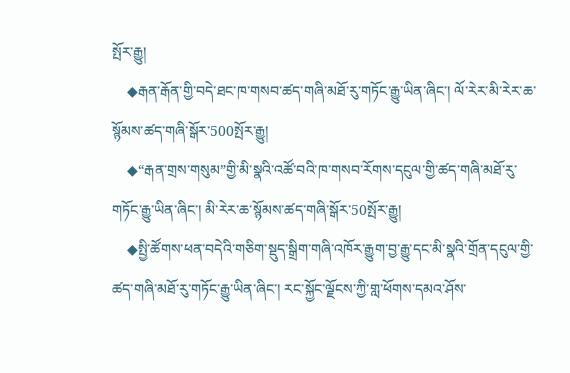སྤོར་རྒྱུ།
    ◆རྒན་རྒོན་གྱི་བདེ་ཐང་ཁ་གསབ་ཚད་གཞི་མཐོ་རུ་གཏོང་རྒྱུ་ཡིན་ཞིང་། ལོ་རེར་མི་རེར་ཆ་སྙོམས་ཚད་གཞི་སྒོར་500སྤོར་རྒྱུ།
    ◆“རྒན་གྲས་གསུམ”གྱི་མི་སྣའི་འཚོ་བའི་ཁ་གསབ་རོགས་དངུལ་གྱི་ཚད་གཞི་མཐོ་རུ་གཏོང་རྒྱུ་ཡིན་ཞིང་། མི་རེར་ཆ་སྙོམས་ཚད་གཞི་སྒོར་50སྤོར་རྒྱུ།
    ◆སྤྱི་ཚོགས་ཕན་བདེའི་གཅིག་སྡུད་སྒྲིག་གཞི་འཁོར་རྒྱུག་བྱ་རྒྱུ་དང་མི་སྣའི་གྲོན་དངུལ་གྱི་ཚད་གཞི་མཐོ་རུ་གཏོང་རྒྱུ་ཡིན་ཞིང་། རང་སྐྱོང་ལྗོངས་ཀྱི་གླ་ཕོགས་དམའ་ཤོས་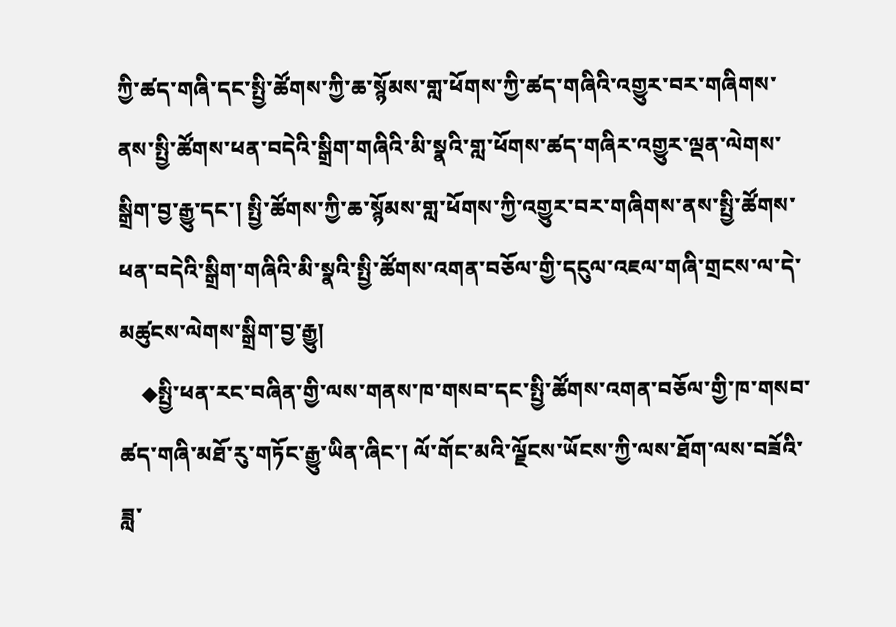ཀྱི་ཚད་གཞི་དང་སྤྱི་ཚོགས་ཀྱི་ཆ་སྙོམས་གླ་ཕོགས་ཀྱི་ཚད་གཞིའི་འགྱུར་བར་གཞིགས་ནས་སྤྱི་ཚོགས་ཕན་བདེའི་སྒྲིག་གཞིའི་མི་སྣའི་གླ་ཕོགས་ཚད་གཞིར་འགྱུར་ལྡན་ལེགས་སྒྲིག་བྱ་རྒྱུ་དང་། སྤྱི་ཚོགས་ཀྱི་ཆ་སྙོམས་གླ་ཕོགས་ཀྱི་འགྱུར་བར་གཞིགས་ནས་སྤྱི་ཚོགས་ཕན་བདེའི་སྒྲིག་གཞིའི་མི་སྣའི་སྤྱི་ཚོགས་འགན་བཅོལ་གྱི་དངུལ་འཇལ་གཞི་གྲངས་ལ་དེ་མཚུངས་ལེགས་སྒྲིག་བྱ་རྒྱུ།
    ◆སྤྱི་ཕན་རང་བཞིན་གྱི་ལས་གནས་ཁ་གསབ་དང་སྤྱི་ཚོགས་འགན་བཅོལ་གྱི་ཁ་གསབ་ཚད་གཞི་མཐོ་རུ་གཏོང་རྒྱུ་ཡིན་ཞིང་། ལོ་གོང་མའི་ལྗོངས་ཡོངས་ཀྱི་ལས་ཐོག་ལས་བཟོའི་ཟླ་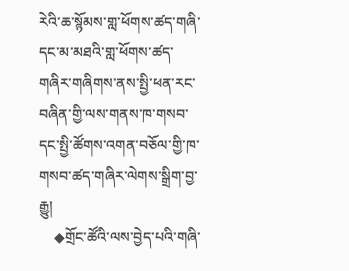རེའི་ཆ་སྙོམས་གླ་ཕོགས་ཚད་གཞི་དང་མ་མཐའི་གླ་ཕོགས་ཚད་གཞིར་གཞིགས་ནས་སྤྱི་ཕན་རང་བཞིན་གྱི་ལས་གནས་ཁ་གསབ་དང་སྤྱི་ཚོགས་འགན་བཅོལ་གྱི་ཁ་གསབ་ཚད་གཞིར་ལེགས་སྒྲིག་བྱ་རྒྱུ།
    ◆གྲོང་ཚོའི་ལས་བྱེད་པའི་གཞི་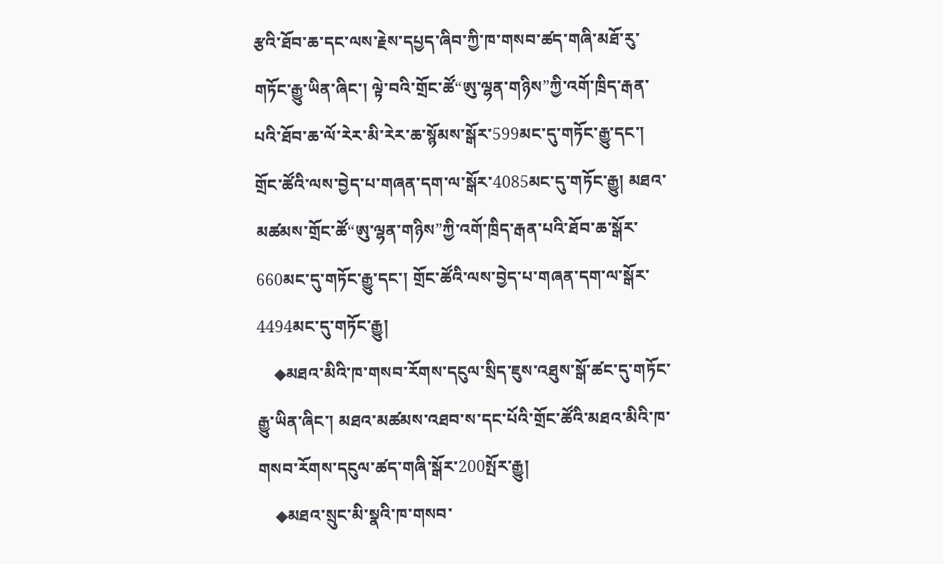རྩའི་ཐོབ་ཆ་དང་ལས་རྗེས་དཔྱད་ཞིབ་ཀྱི་ཁ་གསབ་ཚད་གཞི་མཐོ་རུ་གཏོང་རྒྱུ་ཡིན་ཞིང་། ལྟེ་བའི་གྲོང་ཚོ“ཨུ་ལྷན་གཉིས”ཀྱི་འགོ་ཁྲིད་རྒན་པའི་ཐོབ་ཆ་ལོ་རེར་མི་རེར་ཆ་སྙོམས་སྒོར་599མང་དུ་གཏོང་རྒྱུ་དང་། གྲོང་ཚོའི་ལས་བྱེད་པ་གཞན་དག་ལ་སྒོར་4085མང་དུ་གཏོང་རྒྱུ། མཐའ་མཚམས་གྲོང་ཚོ“ཨུ་ལྷན་གཉིས”ཀྱི་འགོ་ཁྲིད་རྒན་པའི་ཐོབ་ཆ་སྒོར་660མང་དུ་གཏོང་རྒྱུ་དང་། གྲོང་ཚོའི་ལས་བྱེད་པ་གཞན་དག་ལ་སྒོར་4494མང་དུ་གཏོང་རྒྱུ།
    ◆མཐའ་མིའི་ཁ་གསབ་རོགས་དངུལ་སྲིད་ཇུས་འཐུས་སྒོ་ཚང་དུ་གཏོང་རྒྱུ་ཡིན་ཞིང་། མཐའ་མཚམས་འཐབ་ས་དང་པོའི་གྲོང་ཚོའི་མཐའ་མིའི་ཁ་གསབ་རོགས་དངུལ་ཚད་གཞི་སྒོར་200སྤོར་རྒྱུ།
    ◆མཐའ་སྲུང་མི་སྣའི་ཁ་གསབ་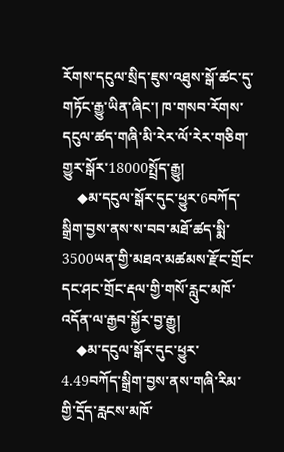རོགས་དངུལ་སྲིད་ཇུས་འཐུས་སྒོ་ཚང་དུ་གཏོང་རྒྱུ་ཡིན་ཞིང་། ཁ་གསབ་རོགས་དངུལ་ཚད་གཞི་མི་རེར་ལོ་རེར་གཅིག་གྱུར་སྒོར་18000སྤྲོད་རྒྱུ།
    ◆མ་དངུལ་སྒོར་དུང་ཕྱུར་6བཀོད་སྒྲིག་བྱས་ནས་ས་བབ་མཐོ་ཚད་སྨི་3500ཡན་གྱི་མཐའ་མཚམས་རྫོང་གྲོང་དང་ཤང་གྲོང་རྡལ་གྱི་གསོ་རླུང་མཁོ་འདོན་ལ་རྒྱབ་སྐྱོར་བྱ་རྒྱུ།
    ◆མ་དངུལ་སྒོར་དུང་ཕྱུར་4.49བཀོད་སྒྲིག་བྱས་ནས་གཞི་རིམ་གྱི་དྲོད་རླངས་མཁོ་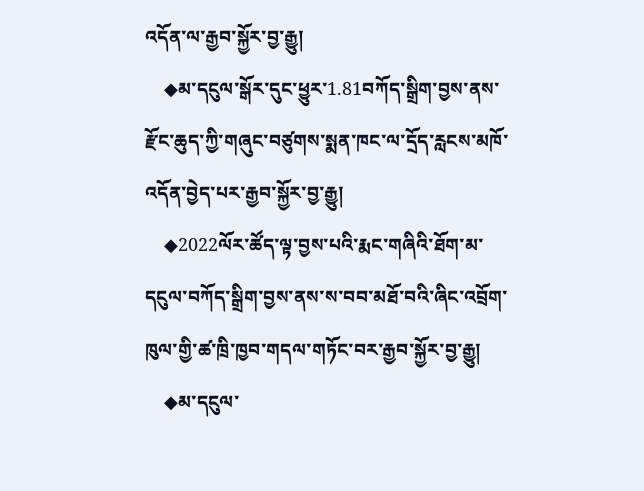འདོན་ལ་རྒྱབ་སྐྱོར་བྱ་རྒྱུ།
    ◆མ་དངུལ་སྒོར་དུང་ཕྱུར་1.81བཀོད་སྒྲིག་བྱས་ནས་རྫོང་ཆུད་ཀྱི་གཞུང་བཙུགས་སྨན་ཁང་ལ་དྲོད་རླངས་མཁོ་འདོན་བྱེད་པར་རྒྱབ་སྐྱོར་བྱ་རྒྱུ།
    ◆2022ལོར་ཚོད་ལྟ་བྱས་པའི་རྨང་གཞིའི་ཐོག་མ་དངུལ་བཀོད་སྒྲིག་བྱས་ནས་ས་བབ་མཐོ་བའི་ཞིང་འབྲོག་ཁུལ་གྱི་ཚ་ཁྲི་ཁྱབ་གདལ་གཏོང་བར་རྒྱབ་སྐྱོར་བྱ་རྒྱུ།
    ◆མ་དངུལ་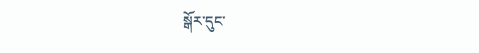སྒོར་དུང་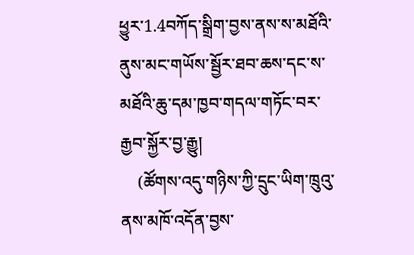ཕྱུར་1.4བཀོད་སྒྲིག་བྱས་ནས་ས་མཐོའི་ནུས་མང་གཡོས་སྦྱོར་ཐབ་ཆས་དང་ས་མཐོའི་ཆུ་དམ་ཁྱབ་གདལ་གཏོང་བར་རྒྱབ་སྐྱོར་བྱ་རྒྱུ།
    (ཚོགས་འདུ་གཉིས་ཀྱི་དྲུང་ཡིག་ཁྲུའུ་ནས་མཁོ་འདོན་བྱས་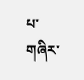པ་གཞིར་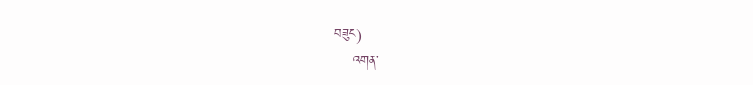བཟུང)
    འགན་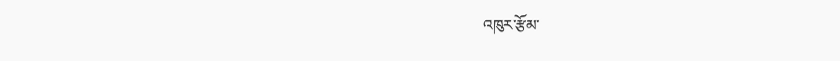འཁུར་རྩོམ་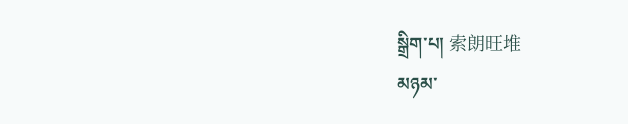སྒྲིག་པ། 索朗旺堆
མཉམ་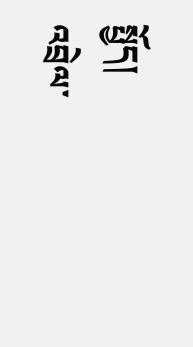སྤྱོད།
འབྲེལ་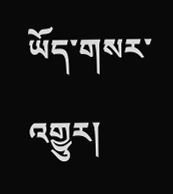ཡོད་གསར་འགྱུར།